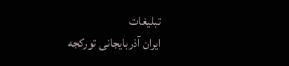تبلیغات
ایران آذربایجانی تورکجه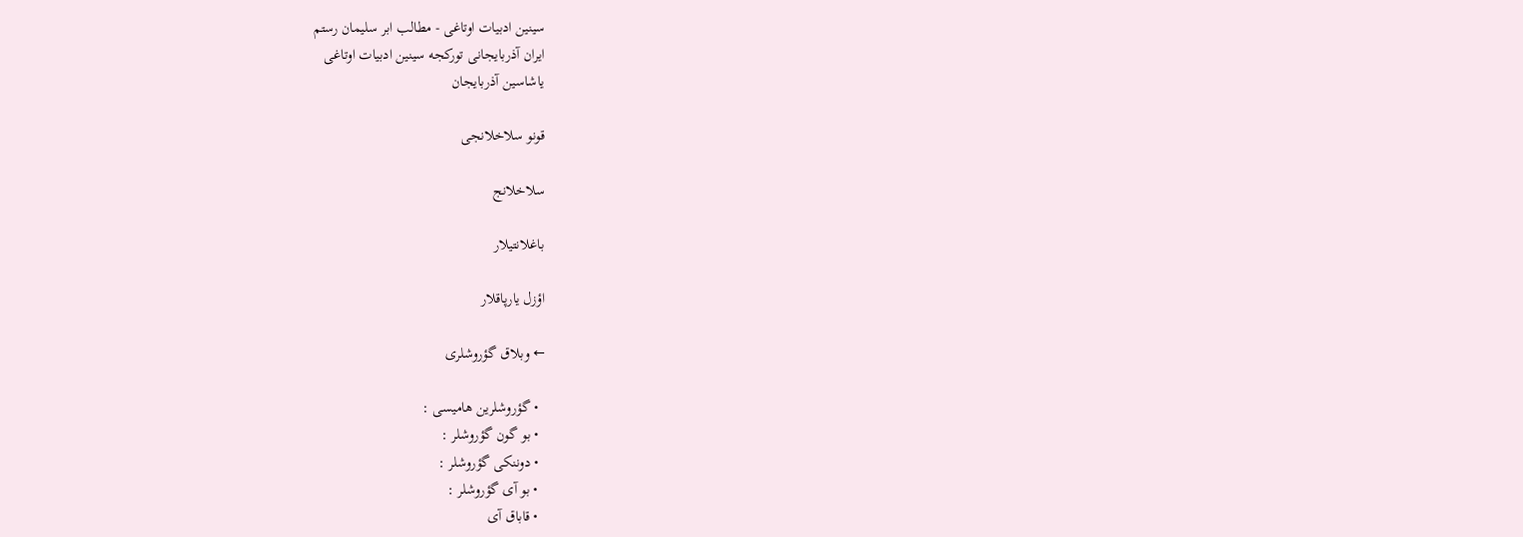سینین ادبیات اوتاغی - مطالب ابر سلیمان رستم
ایران آذربایجانی تورکجه سینین ادبیات اوتاغی
یاشاسین آذربایجان

قونو سلاخلانجی

سلاخلانج

باغلانتیلار

اؤزل یارپاقلار‌

← وبلاق گؤروشلری

  • گؤروشلرین هامیسی :
  • بو گون گؤروشلر :
  • دوننکی گؤروشلر :
  • بو آی گؤروشلر :
  • قاباق آی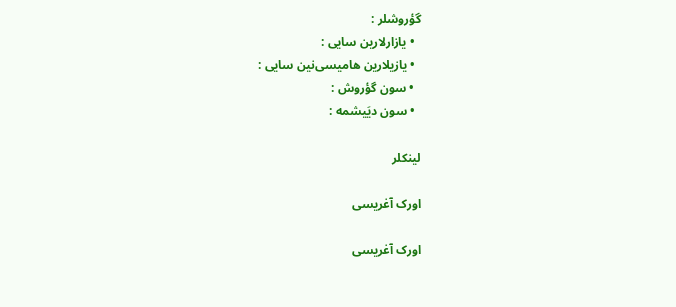گؤرو‌شلر :
  • یازارلارین سایی :
  • یازیلارین هامیسی‌نین سایی :
  • سون گؤروش :
  • سون دیَیشمه :

لینکلر‌

اورک آغریسی

اورک آغریسی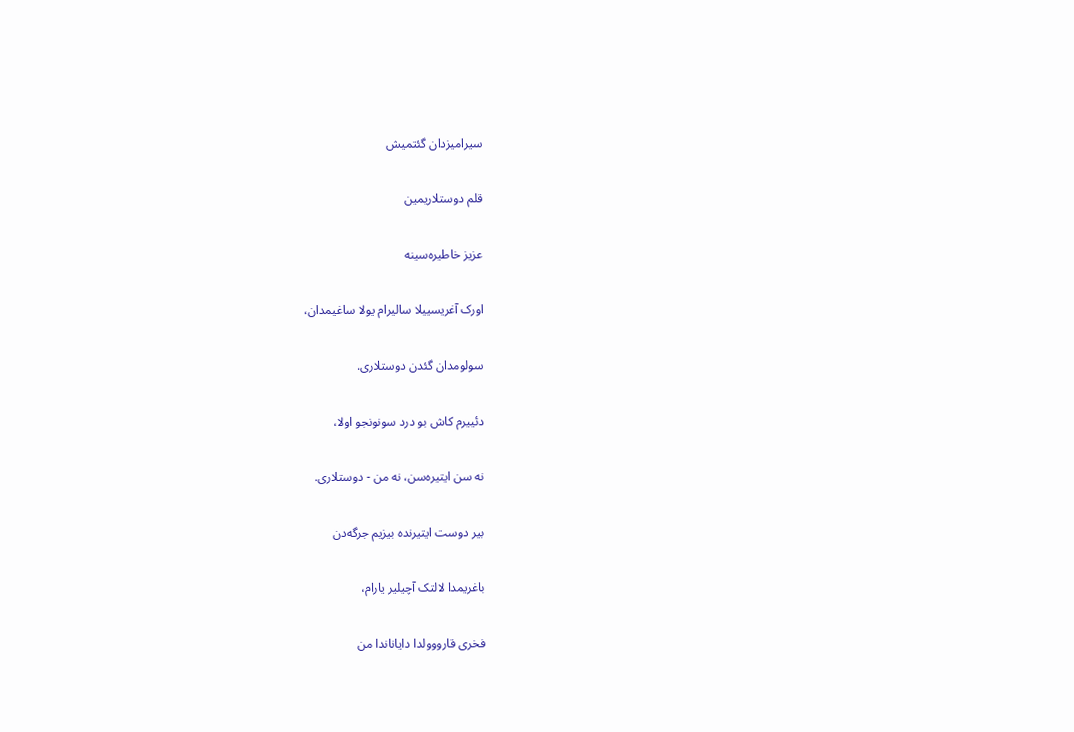سیرامیزدان گئتمیش

قلم دوستلاریمین

عزیز خاطیره‌سینه

اورک آغریسییلا سالیرام یولا ساغیمدان،

سولومدان گئدن دوستلاری.

دئییرم کاش بو درد سونونجو اولا،

نه سن ایتیره‌سن، نه من - دوستلاری.

بیر دوست ایتیرنده بیزیم جرگه‌دن

باغریمدا لالتک آچیلیر یارام،

فخری قارووولدا دایاناندا من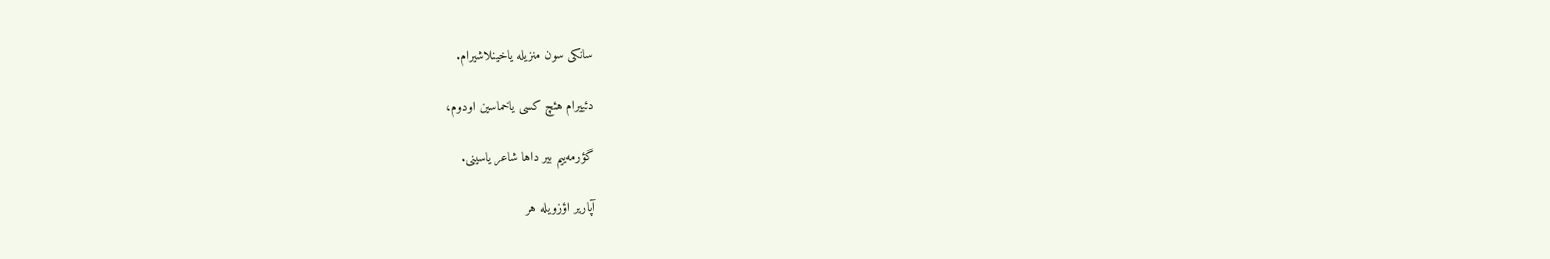سانکی سون منزیله یاخینلاشیرام.

دئییرام هئچ کسی یاخماسین اودوم،

گؤرمه‌ییم بیر داها شاعر یاسینی.

آپاریر اؤزویله هر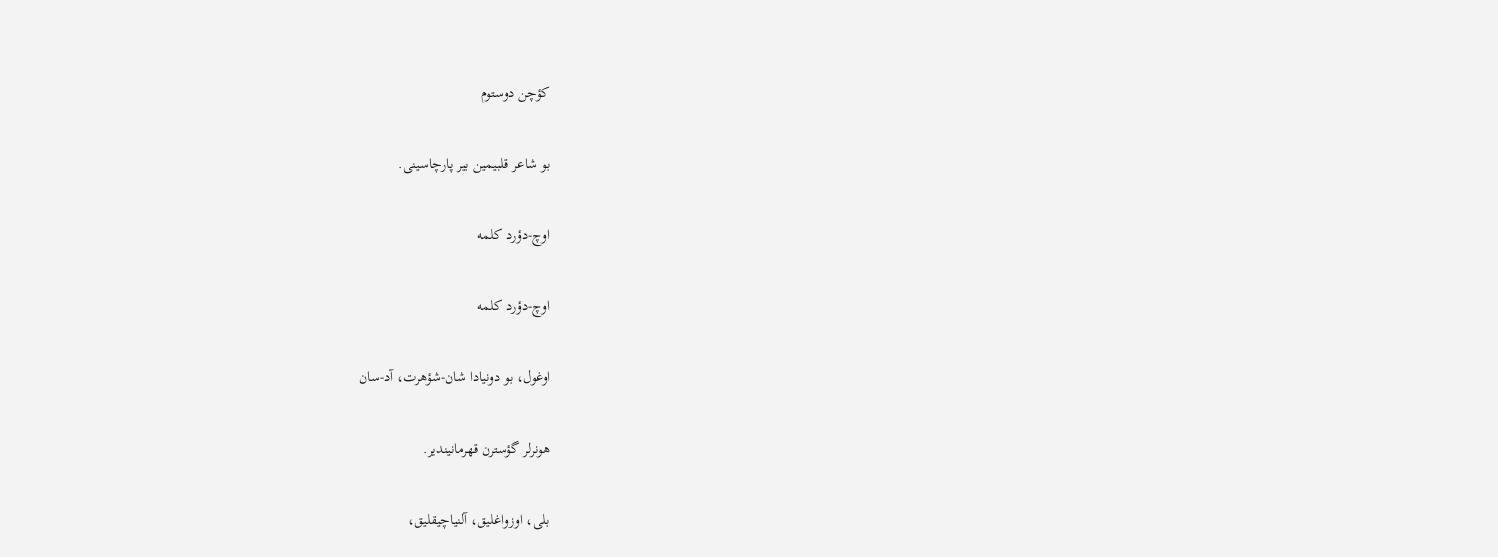کؤچن دوستوم

بو شاعر قلبیمین بیر پارچاسینی.

اوچ-دؤرد کلمه

اوچ-دؤرد کلمه

اوغول، بو دونیادا شان-شؤهرت، آد-سان

هونرلر گؤسترن قهرمانیندیر.

بلی، اوزواغلیق، آلنیاچیقلیق،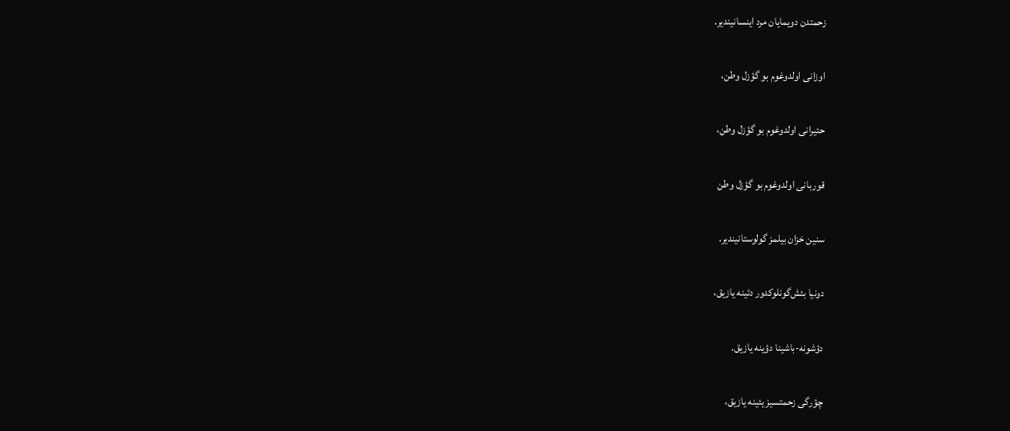زحمتدن دویمایان مرد اینسانیندیر.

اوزانی اولدوغوم بو گؤزل وطن،

حئیرانی اولدوغوم بو گؤزل وطن،

قوربانی اولدوغوم بو گؤزل وطن

سنین خزان بیلمز گولوستانیندیر.

دونیا بئش‌گونلوکدور دئینه یازیق،

دؤشونه-باشینا دؤینه یازیق.

چؤرگی زحمتسیز یئینه یازیق،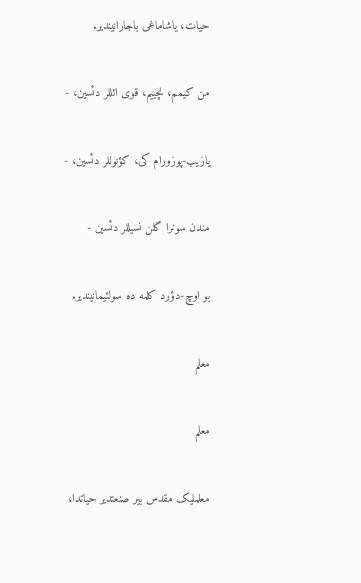حیات، یاشاماغی باجارانیندیر.

من کیمم، نچییم، قوی ائللر دئسین، -

یازیب-پوزورام کی، کؤنوللر دئسین، -

مندن سونرا گلن نسیللر دئسین -

بو اوچ-دؤرد کلمه ده سولئیمانیندیر.

معلم

معلم

معلملیک مقدس بیر صنعتدیر حیاتدا،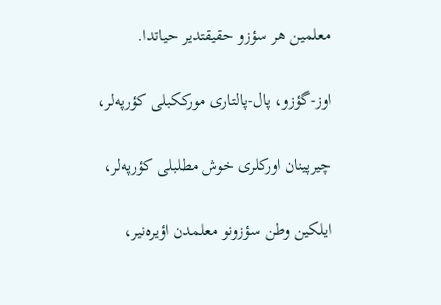معلمین هر سؤزو حقیقتدیر حیاتدا.

اوز-گؤزو، پال-پالتاری مورککبلی کؤرپه‌لر،

چیرپینان اورکلری خوش مطلبلی کؤرپه‌لر،

ایلکین وطن سؤزونو معلمدن اؤیره‌نیر،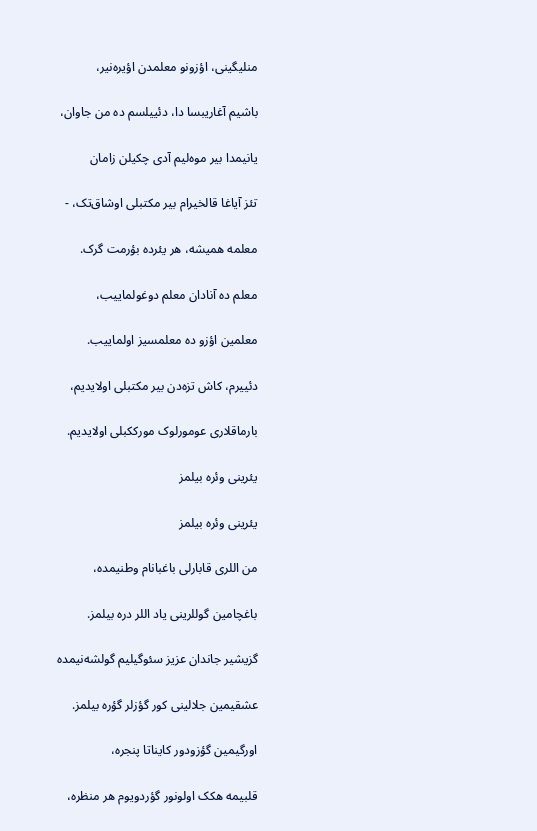منلیگینی، اؤزونو معلمدن اؤیره‌نیر،

باشیم آغاریبسا دا، دئییلسم ده من جاوان،

یانیمدا بیر موه‌لیم آدی چکیلن زامان

تئز آیاغا قالخیرام بیر مکتبلی اوشاق‌تک، -

معلمه همیشه، هر یئرده بؤرمت گرک.

معلم ده آنادان معلم دوغولماییب،

معلمین اؤزو ده معلمسیز اولماییب.

دئییرم، کاش تزه‌دن بیر مکتبلی اولایدیم،

بارماقلاری عومورلوک مورککبلی اولایدیم.

یئرینی وئره بیلمز

یئرینی وئره بیلمز

من اللری قابارلی باغبانام وطنیمده،

باغچامین گوللرینی یاد اللر دره بیلمز.

گزیشیر جاندان عزیز سئوگیلیم گولشه‌نیمده

عشقیمین جلالینی کور گؤزلر گؤره بیلمز.

اورگیمین گؤزودور کایناتا پنجره،

قلبیمه هکک اولونور گؤردویوم هر منظره،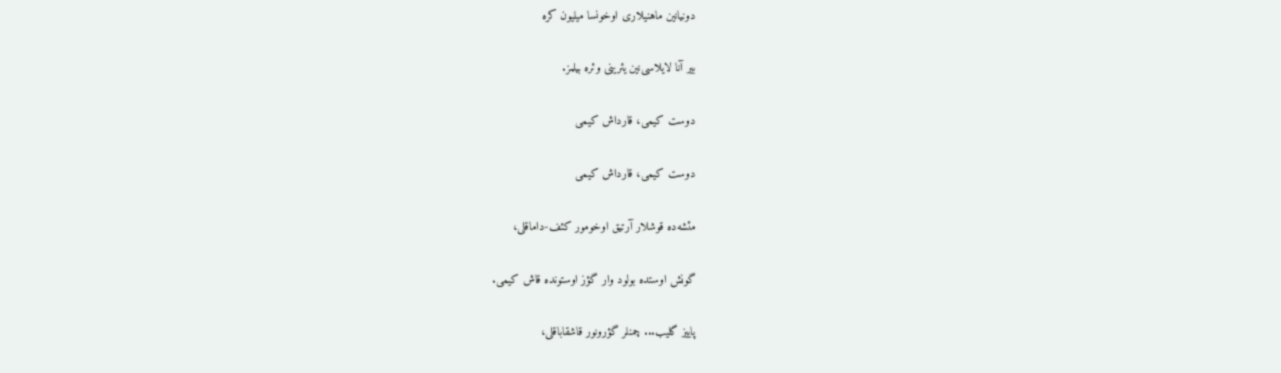دونیانین ماهنیلاری اوخونسا میلیون کره

بیر آنا لایلاسی‌نین یئرینی وئره بیلمز.

دوست کیمی، قارداش کیمی

دوست کیمی، قارداش کیمی

مئشه‌ده قوشلار آرتیق اوخومور کئف-داماقلی،

گونش اوستده بولود وار گؤز اوستونده قاش کیمی.

پاییز گلیب... چمنلر گؤرونور قاشقاباقلی،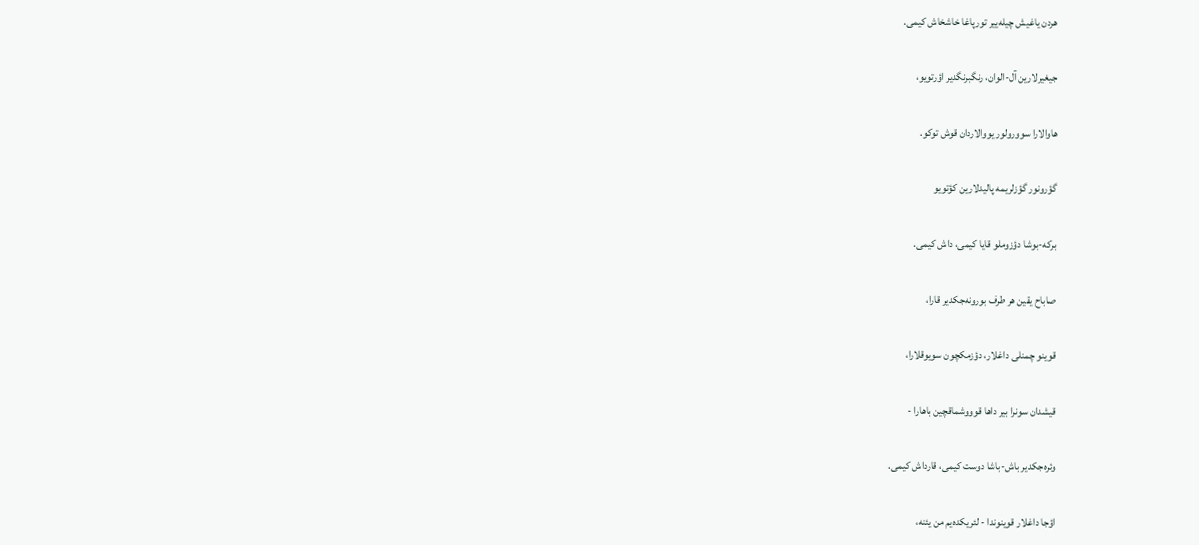هردن یاغیش چیله‌ییر تورپاغا خاشخاش کیمی.

جیغیرلارین آل-الوان، رنگبرنگدیر اؤرتویو،

هاوالارا سوورولور یووالاردان قوش توکو.

گؤرونور گؤزلریمه پالیدلارین کؤتویو

برکه-بوشا دؤزوملو قایا کیمی، داش کیمی.

صاباح یقین هر طرف بورونه‌جکدیر قارا،

قوینو چمنلی داغلار، دؤزمکچون سویوقلارا،

قیشدان سونرا بیر داها قوووشماقچین باهارا -

وئره‌جکدیر باش-باشا دوست کیمی، قارداش کیمی.

اؤجا داغلار قوینوندا - لئریکده‌یم من یئنه،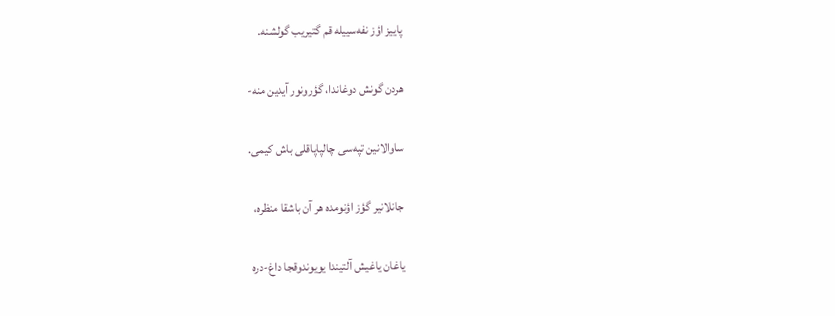پاییز اؤز نفه‌سییله قم گتیریب گولشنه.

هردن گونش دوغاندا، گؤرونور آیدین منه-

ساوالانین تپه‌سی چالپاپاقلی باش کیمی.

جانلانیر گؤز اؤنومده هر آن باشقا منظره،

یاغان یاغیش آلتیندا یویوندوقجا داغ-دره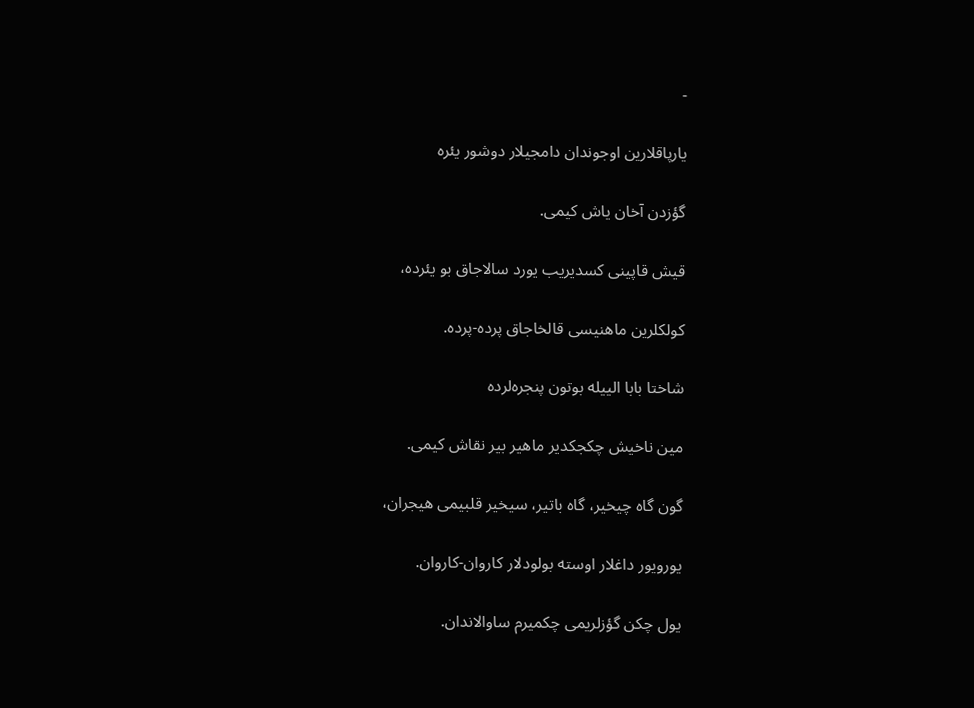-

یارپاقلارین اوجوندان دامجیلار دوشور یئره

گؤزدن آخان یاش کیمی.

قیش قاپینی کسدیریب یورد سالاجاق بو یئرده،

کولکلرین ماهنیسی قالخاجاق پرده-پرده.

شاختا بابا الییله بوتون پنجره‌لرده

مین ناخیش چکجکدیر ماهیر بیر نقاش کیمی.

گون گاه چیخیر، گاه باتیر، سیخیر قلبیمی هیجران،

یورویور داغلار اوسته بولودلار کاروان-کاروان.

یول چکن گؤزلریمی چکمیرم ساوالاندان.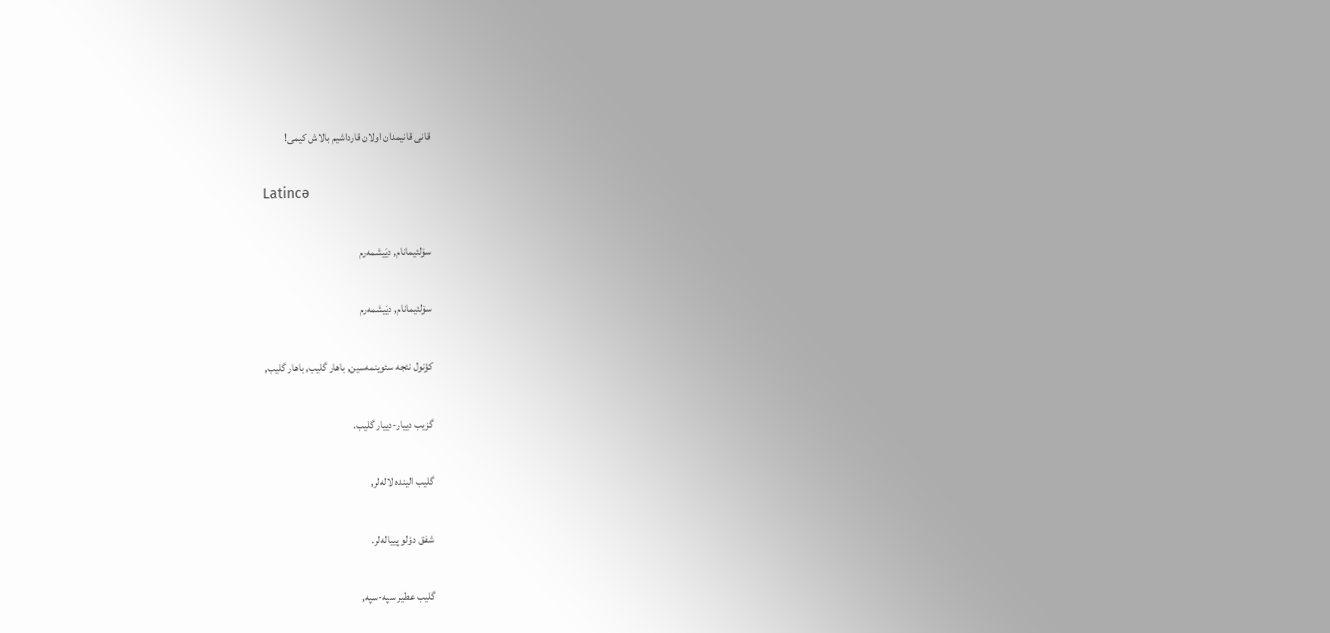قانی قانیمدان اولان قارداشیم بالاش کیمی!

Latincə

سۆلئیمانام, دیَیشمه‌رم

سۆلئیمانام, دیَیشمه‌رم

کؤنول نئجه سئوینمه‌سین, باهار گلیب, باهار گلیب,

گزیب دییار-دییار گلیب.

گلیب الینده لاله‌لر,

شفق دوْلو پییاله‌لر.

گلیب عطیر سپه-سپه,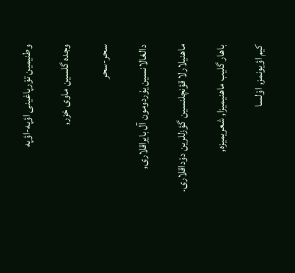وطنیمین توْرپاغینی اؤپه-اؤپه

وجده گلسین ماوی خزر,

سحر-سحر

دالغالانسین یۇردومون آل بایراقلاری,

ماهنیلارلا قؤنچلنسین گؤزللرین دوْداقلاری.

باهار گلیب ماهنیمیزا, شعریمیزه,

کیم اؤیونمز, اوْلسا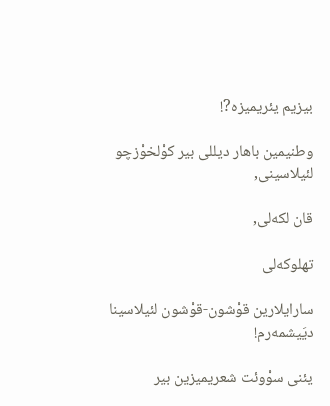بیزیم یئریمیزه?!

وطنیمین باهار دیللی بیر کوْلخوْزچو لئیلاسینی,

قان لکه‌لی,

تهلوکه‌لی

سارایلارین قوْشون-قوْشون لئیلاسینا دیَیشمه‌رم!

یئنی سوْوئت شعریمیزین بیر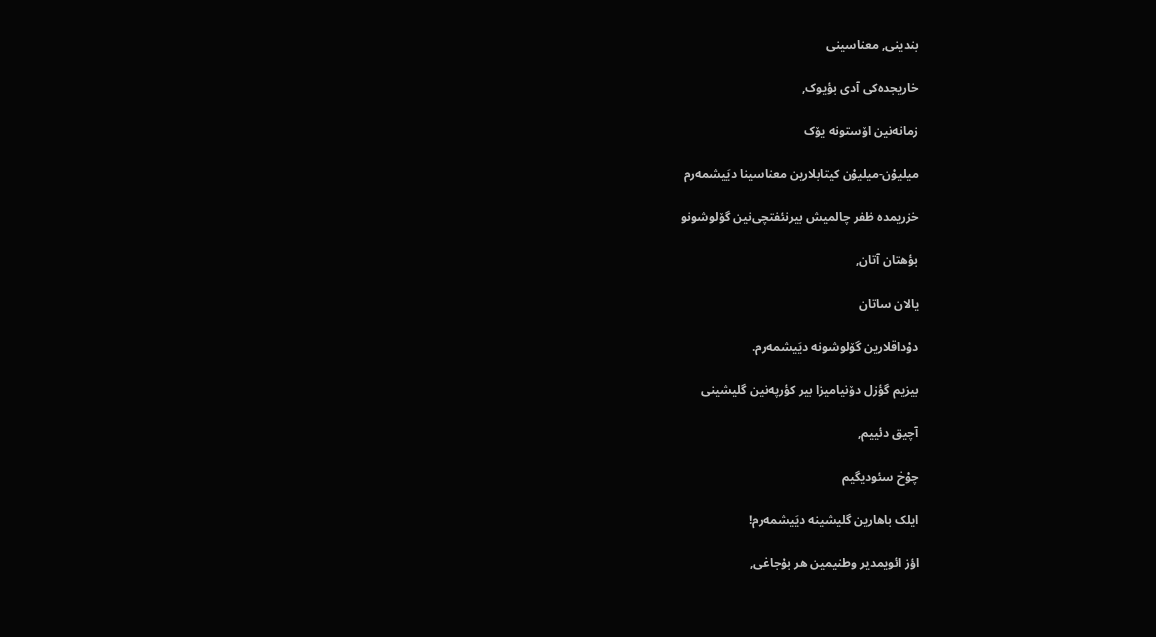بندینی, معناسینی

خاریجده‌کی آدی بؤیوک,

زمانه‌نین اۆستونه یۆک

میلیوْن-میلیوْن کیتابلارین معناسینا دیَیشمه‌رم

خزریمده ظفر چالمیش بیرنئفتچی‌نین گۆلوشونو

بؤهتان آتان,

یالان ساتان

دوْداقلارین گۆلوشونه دیَیشمه‌رم.

بیزیم گؤزل دۆنیامیزا بیر کؤرپه‌نین گلیشینی

آچیق دئییم,

چوْخ سئودیگیم

ایلک باهارین گلیشینه دیَیشمه‌رم!

اؤز ائویمدیر وطنیمین هر بۇجاغی,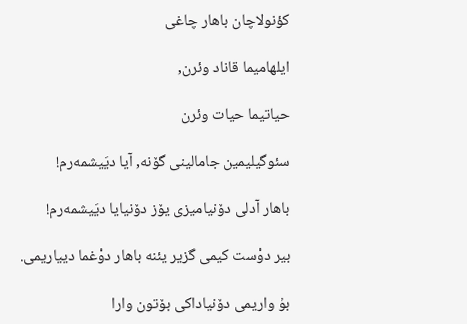کؤنولاچان باهار چاغی

ایلهامیما قاناد وئرن,

حیاتیما حیات وئرن

سئوگیلیمین جامالینی گۆنه, آیا دیَیشمه‌رم!

باهار آدلی دۆنیامیزی یۆز دۆنیایا دیَیشمه‌رم!

بیر دوْست کیمی گزیر یئنه باهار دوْغما دییاریمی.

بۇ واریمی دۆنیاداکی بۆتون وارا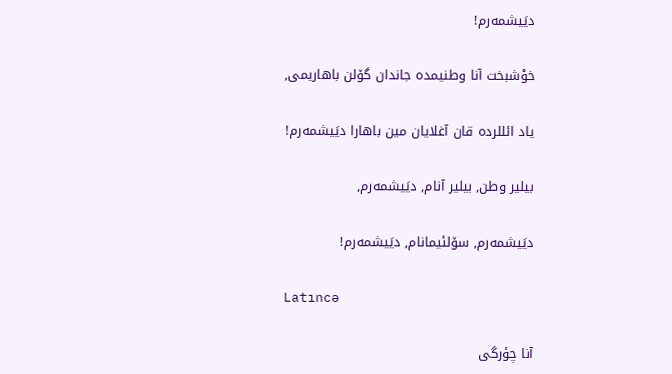دیَیشمه‌رم!

خوْشبخت آنا وطنیمده جاندان گۆلن باهاریمی,

یاد ائللرده قان آغلایان مین باهارا دیَیشمه‌رم!

بیلیر وطن, بیلیر آنام, دیَیشمه‌رم,

دیَیشمه‌رم, سۆلئیمانام, دیَیشمه‌رم!

Latıncə

آنا چؤرگی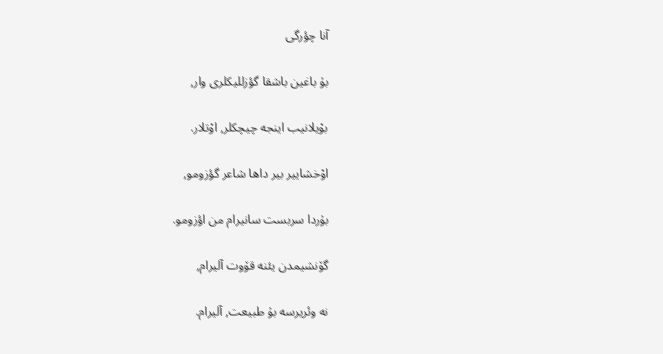آنا چؤرگی

بۇ باغین باشقا گؤزللیکلری وار,

بوْیلانیب اینجه چیچکلر, اوْتلار.

اوْخشاییر بیر داها شاعر گؤزومو,

بۇردا سربست سانیرام من اؤزومو.

گۆنشیمدن یئنه قۆوت آلیرام,

نه وئریرسه بۇ طبیعت, آلیرام.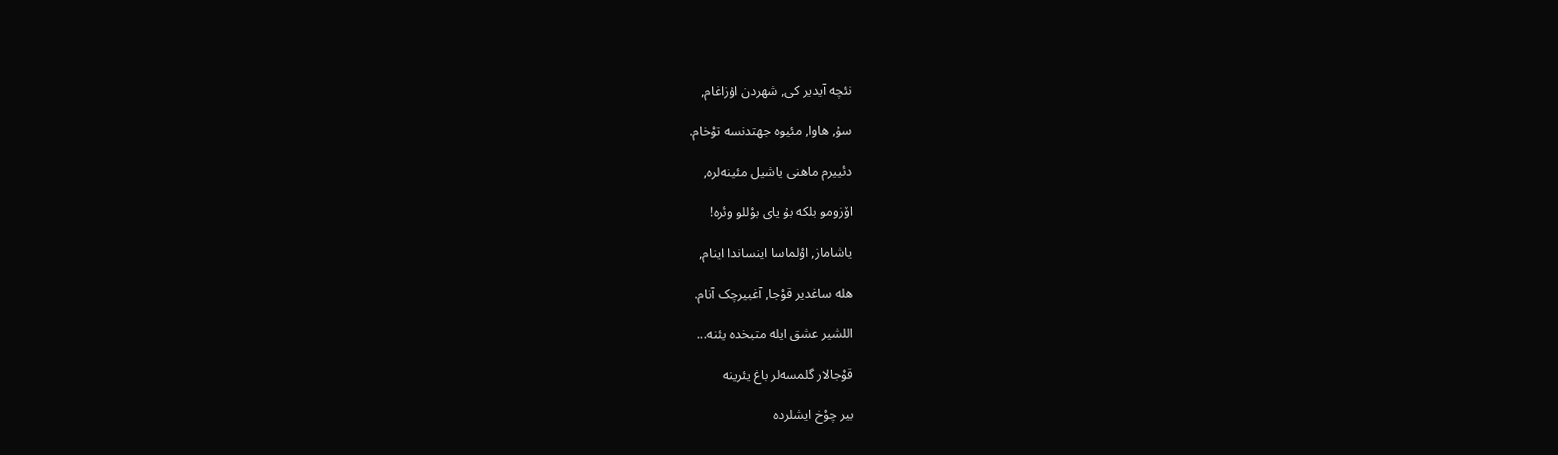نئچه آیدیر کی, شهردن اۇزاغام,

سۇ, هاوا, مئیوه جهتدنسه توْخام.

دئییرم ماهنی یاشیل مئینه‌لره,

اۆزومو بلکه بۇ یای بوْللو وئره!

یاشاماز, اوْلماسا اینساندا اینام,

هله ساغدیر قوْجا, آغبیرچک آنام.

اللشیر عشق ایله متبخده یئنه...

قوْجالار گلمسه‌لر باغ یئرینه

بیر چوْخ ایشلرده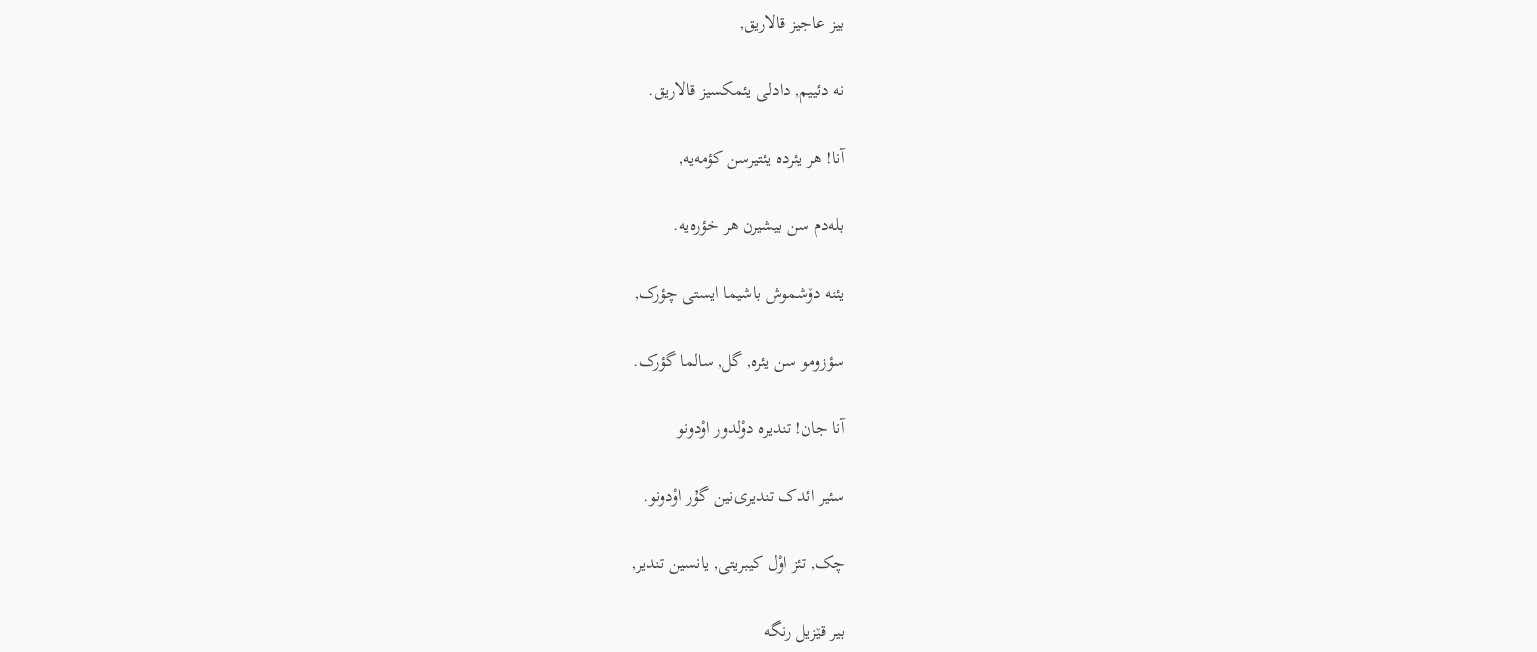بیز عاجیز قالاریق,

نه دئییم, دادلی یئمکسیز قالاریق.

آنا! هر یئرده یئتیرسن کؤمه‌یه,

بله‌دم سن بیشیرن هر خؤره‌یه.

یئنه دۆشموش باشیما ایستی چؤرک,

سؤزومو سن یئره, گل, سالما گؤرک.

آنا جان! تندیره دوْلدور اوْدونو

سئیر ائدک تندیری‌نین گۇر اوْدونو.

چک, تئز اوْل کیبریتی, یانسین تندیر,

بیر قێزیل رنگه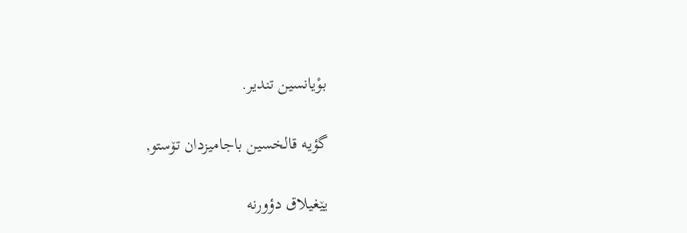بوْیانسین تندیر.

گؤیه قالخسین باجامیزدان تۆستو,

یێغیلاق دؤورنه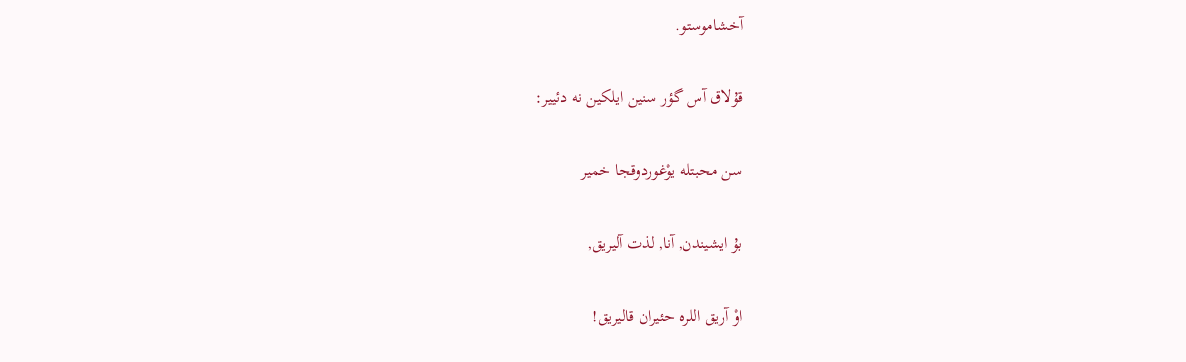آخشاموستو.

قۇلاق آس گؤر سنین ایلکین نه دئییر:

سن محبتله یوْغوردوقجا خمیر

بۇ ایشیندن, آنا, لذت آلیریق,

اوْ آریق اللره حئیران قالیریق!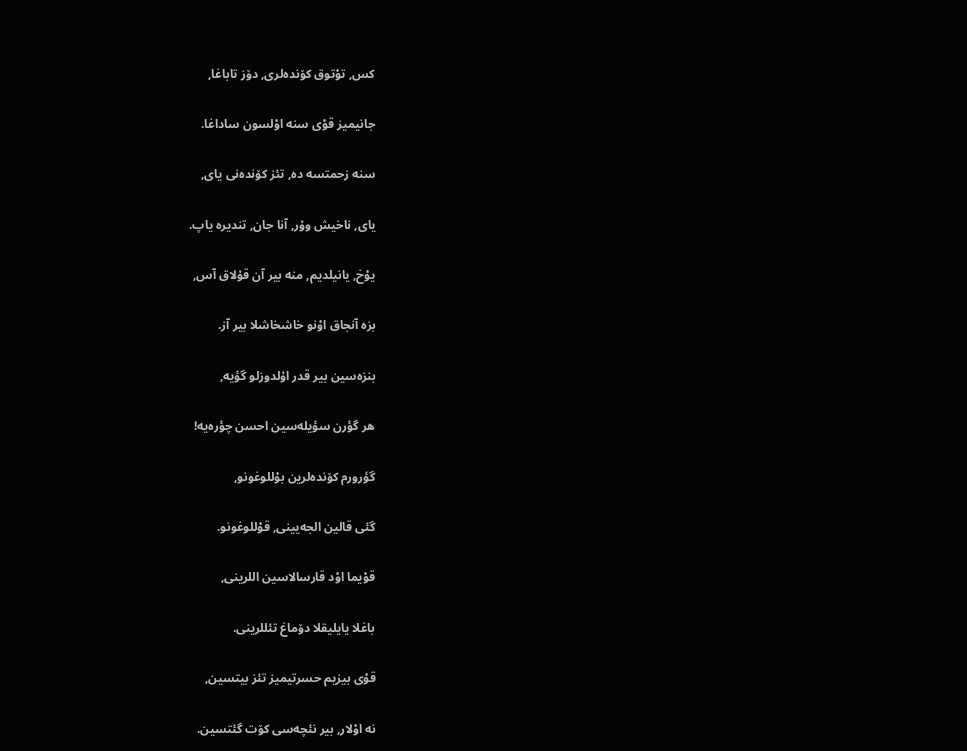کس, توْتوق کۆنده‌لری, دۆز تاباغا,

جانیمیز قوْی سنه اوْلسون ساداغا.

سنه زحمتسه ده, تئز کۆنده‌نی یای,

یای, ناخیش وۇر, آنا جان, تندیره یاپ.

یوْخ, یانیلدیم, منه بیر آن قۇلاق آس,

بزه آنجاق اوْنو خاشخاشلا بیر آز.

بنزه‌سین بیر قدر اۇلدوزلو گؤیه,

هر گؤرن سؤیله‌سین احسن چؤره‌یه!

گؤرورم کۆنده‌لرین بوْللوغونو,

گئی قالین الجه‌یینی, قوْللوغونو.

قوْیما اوْد قارسالاسین اللرینی,

باغلا یایلیقلا دۆماغ تئللرینی.

قوْی بیزیم حسرتیمیز تئز بیتسین,

نه اوْلار, بیر نئچه‌سی کۆت گئتسین.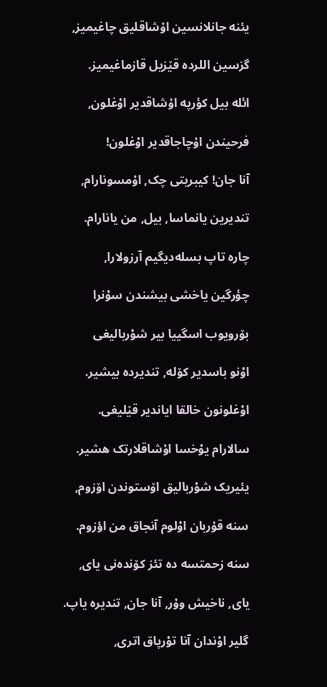یئنه جانلانسین اۇشاقلیق چاغیمیز,

گزسین اللرده قێزیل قازماغیمیز.

ائله بیل کؤرپه اۇشاقدیر اوْغلون,

فرحیندن اۇچاجاقدیر اوْغلون!

آنا جان! کیبریتی چک, اۇمسونارام,

تندیرین یانماسا, بیل, من یانارام.

چاره تاپ بسله‌دیگیم آرزولارا,

چؤرگین یاخشی بیشندن سوْنرا

بۆرویوب اسگییا بیر شوْربالیغی

اوْنو باسدیر کۆله, تندیرده بیشیر.

اوْغلونون خالقا ایاندیر قێلیغی.

سالارام یوْخسا اۇشاقلارتک هشیر.

یئیریک شوْربالیق اۆستوندن اۆزوم,

سنه قۇربان اوْلوم آنجاق من اؤزوم.

سنه زحمتسه ده تئز کۆنده‌نی یای,

یای, ناخیش وۇر, آنا جان, تندیره یاپ.

گلیر اوْندان آنا توْرپاق اتری,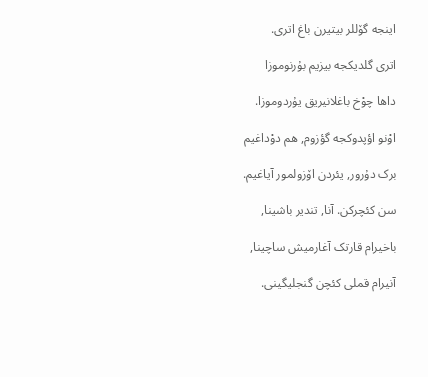اینجه گۆللر بیتیرن باغ اتری.

اتری گلدیکجه بیزیم بۇرنوموزا

داها چوْخ باغلانیریق یۇردوموزا.

اوْنو اؤپدوکجه گؤزوم, هم دوْداغیم

برک دۇرور, یئردن اۆزولمور آیاغیم.

سن کئچرکن. آنا, تندیر باشینا,

باخیرام قارتک آغارمیش ساچینا,

آنیرام قملی کئچن گنجلیگینی.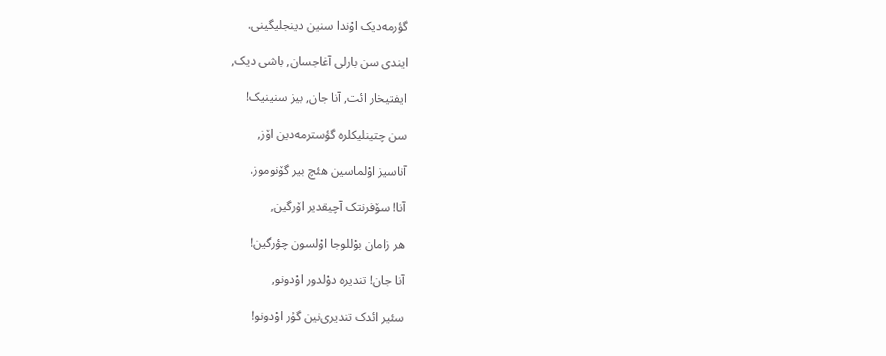گؤرمه‌دیک اوْندا سنین دینجلیگینی.

ایندی سن بارلی آغاجسان, باشی دیک,

ایفتیخار ائت, آنا جان, بیز سنینیک!

سن چتینلیکلره گؤسترمه‌دین اۆز,

آناسیز اوْلماسین هئچ بیر گۆنوموز.

آنا! سۆفرنتک آچیقدیر اۆرگین,

هر زامان بوْللوجا اوْلسون چؤرگین!

آنا جان! تندیره دوْلدور اوْدونو,

سئیر ائدک تندیری‌نین گۇر اوْدونو!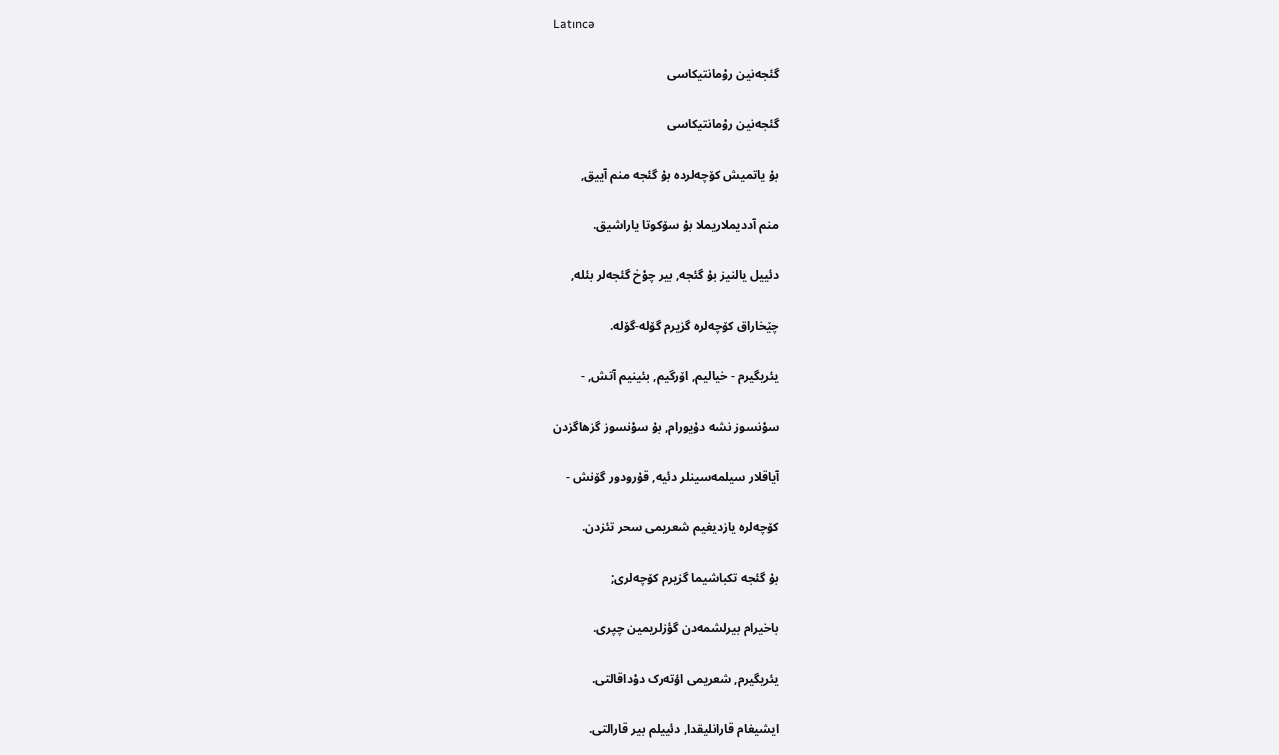Latıncə

گئجه‌نین روْمانتیکاسی

گئجه‌نین روْمانتیکاسی

بۇ یاتمیش کۆچه‌لرده بۇ گئجه منم آییق,

منم آددیملاریملا بۇ سۆکوتا یاراشیق.

دئییل یالنیز بۇ گئجه, بیر چوْخ گئجه‌لر بئله,

چێخاراق کۆچه‌لره گزیرم گۆله-گۆله.

یئریگیرم - خیالیم, اۆرگیم, بئینیم آتش, -

سوْنسوز نشه دۇیورام, بۇ سوْنسوز گزهاگزدن

آیاقلار سیلمه‌سینلر دئیه, قۇرودور گۆنش -

کۆچه‌لره یازدیغیم شعریمی سحر تئزدن.

بۇ گئجه تکباشیما گزیرم کۆچه‌لری;

باخیرام بیرلشمه‌دن گؤزلریمین چپری.

یئریگیرم, شعریمی اؤته‌رک دوْداقالتی.

ایشیغام قارانلیقدا, دئییلم بیر قارالتی.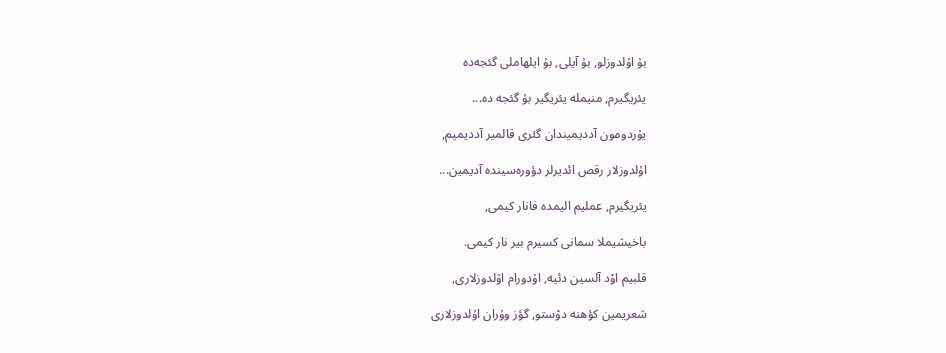بۇ اۇلدوزلو, بۇ آیلی, بۇ ایلهاملی گئجه‌ده

یئریگیرم, منیمله یئریگیر بۇ گئجه ده...

یۇردومون آددیمیندان گئری قالمیر آددیمیم,

اۇلدوزلار رقص ائدیرلر دؤوره‌سینده آدیمین...

یئریگیرم, عملیم الیمده فانار کیمی,

باخیشیملا سمانی کسیرم بیر نار کیمی.

قلبیم اوْد آلسین دئیه, اۇدورام اۇلدوزلاری,

شعریمین کؤهنه دوْستو, گؤز وۇران اۇلدوزلاری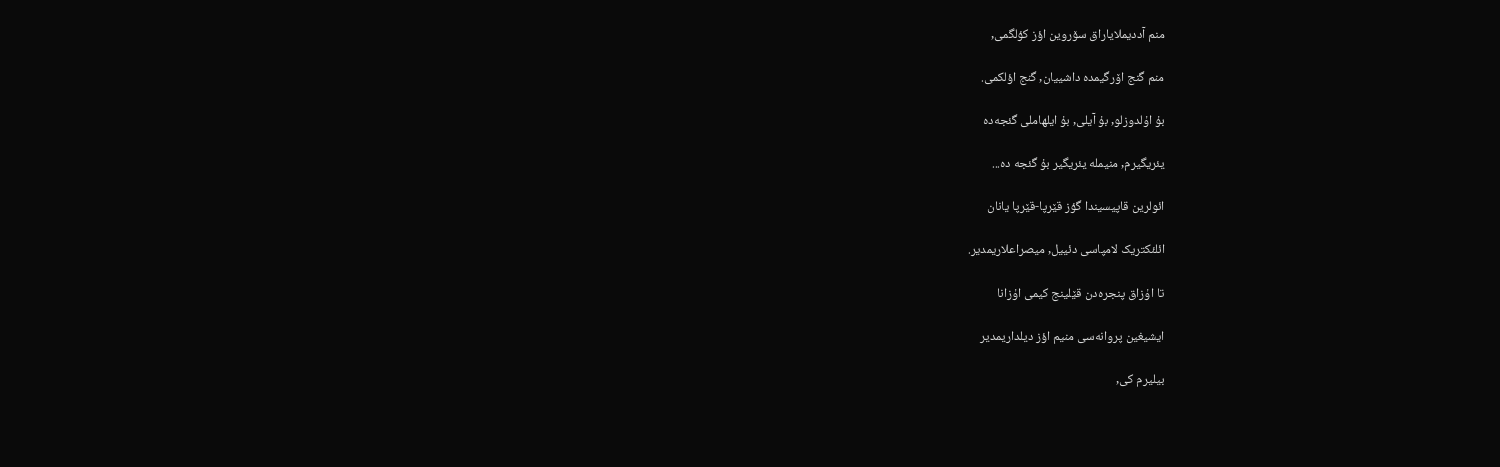منم آددیملایاراق سۆروین اؤز کؤلگمی,

منم گنج اۆرگیمده داشییان, گنج اؤلکمی.

بۇ اۇلدوزلو, بۇ آیلی, بۇ ایلهاملی گئجه‌ده

یئریگیرم, منیمله یئریگیر بۇ گئجه ده...

ائولرین قاپیسیندا گؤز قێرپا-قێرپا یانان

ائلئکتریک لامپاسی دئییل, میصراعلاریمدیر.

تا اۇزاق پنجره‌دن قێلینج کیمی اۇزانا

ایشیغین پروانه‌سی منیم اؤز دیلداریمدیر

بیلیرم کی,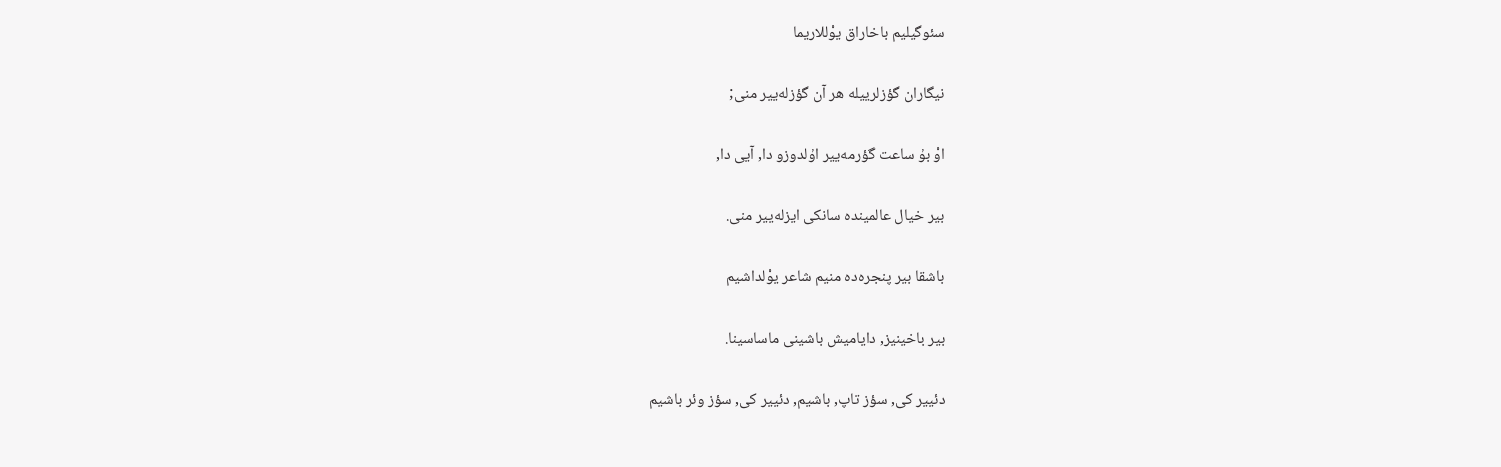سئوگیلیم باخاراق یوْللاریما

نیگاران گؤزلرییله هر آن گؤزله‌ییر منی;

اوْ بۇ ساعت گؤرمه‌ییر اۇلدوزو دا, آیی دا,

بیر خیال عالمینده سانکی ایزله‌ییر منی.

باشقا بیر پنجره‌ده منیم شاعر یوْلداشیم

بیر باخینیز, دایامیش باشینی ماساسینا.

دئییر کی, سؤز تاپ, باشیم, دئییر کی, سؤز وئر باشیم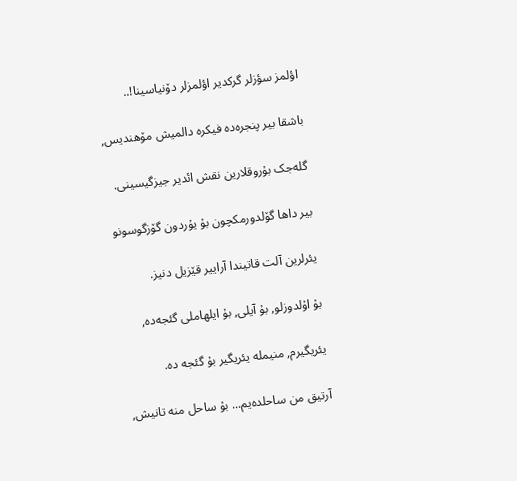اؤلمز سؤزلر گرکدیر اؤلمزلر دۆنیاسینا!..

باشقا بیر پنجره‌ده فیکره دالمیش مۆهندیس,

گله‌جک بۇروقلارین نقش ائدیر جیزگیسینی.

بیر داها گۆلدورمکچون بۇ یۇردون گۆزگوسونو

یئرلرین آلت قاتیندا آراییر قێزیل دنیز.

بۇ اۇلدوزلو, بۇ آیلی, بۇ ایلهاملی گئجه‌ده,

یئریگیرم, منیمله یئریگیر بۇ گئجه ده.

آرتیق من ساحلده‌یم... بۇ ساحل منه تانیش,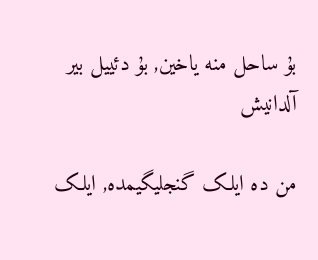بۇ ساحل منه یاخین, بۇ دئییل بیر آلدانیش

من ده ایلک گنجلیگیمده, ایلک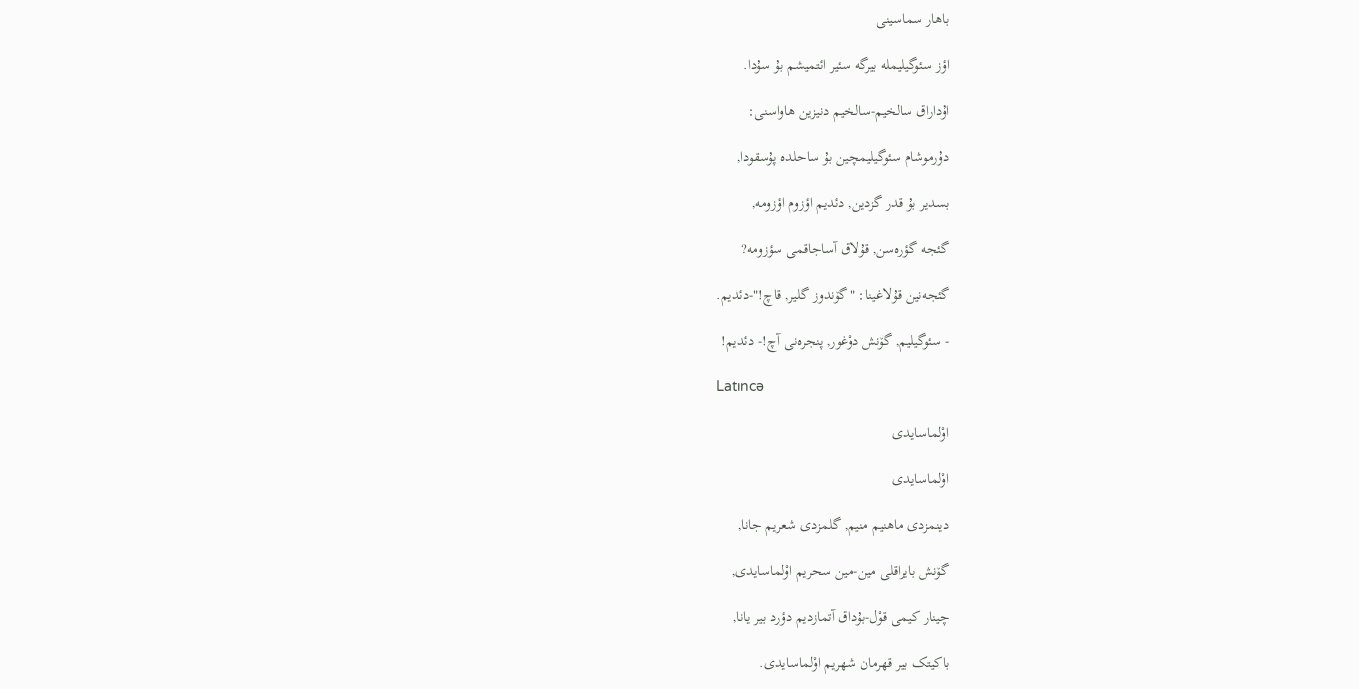باهار سماسینی

اؤز سئوگیلیمله بیرگه سئیر ائتمیشم بۇ سۇدا.

اۇداراق سالخیم-سالخیم دنیزین هاواسنی:

دۇرموشام سئوگیلیمچین بۇ ساحلده پۇسقودا,

بسدیر بۇ قدر گزدین, دئدیم اؤزوم اؤزومه,

گئجه گؤره‌سن, قۇلاق آساجاقمی سؤزومه?

گئجه‌نین قۇلاغینا: "گۆندوز گلیر, قاچ!"-دئدیم.

- سئوگیلیم, گۆنش دوْغور, پنجره‌نی آچ!- دئدیم!

Latıncə

اوْلماسایدی

اوْلماسایدی

دینمزدی ماهنیم منیم, گلمزدی شعریم جانا,

گۆنش بایراقلی مین-مین سحریم اوْلماسایدی,

چینار کیمی قوْل-بۇداق آتمازدیم دؤرد بیر یانا,

باکیتک بیر قهرمان شهریم اوْلماسایدی.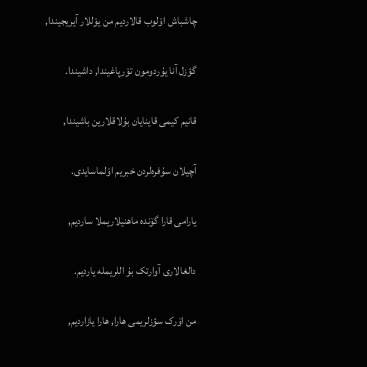چاشباش اوْلوب قالاردیم من یوْللار آیریجیندا,

گؤزل آنا یۇردومون توْرپاغیندا, داشیندا.

قانیم کیمی قاینایان بۇلاقلارین باشیندا,

آچیلان سۇفره‌لردن خبریم اوْلماسایدی.

یارامی قارا گۆنده ماهنیلاریملا ساردیم,

دالغالاری آوارتک بۇ اللریمله یاردیم.

من اۆرک سؤزلریمی هارا, هارا یازاردیم,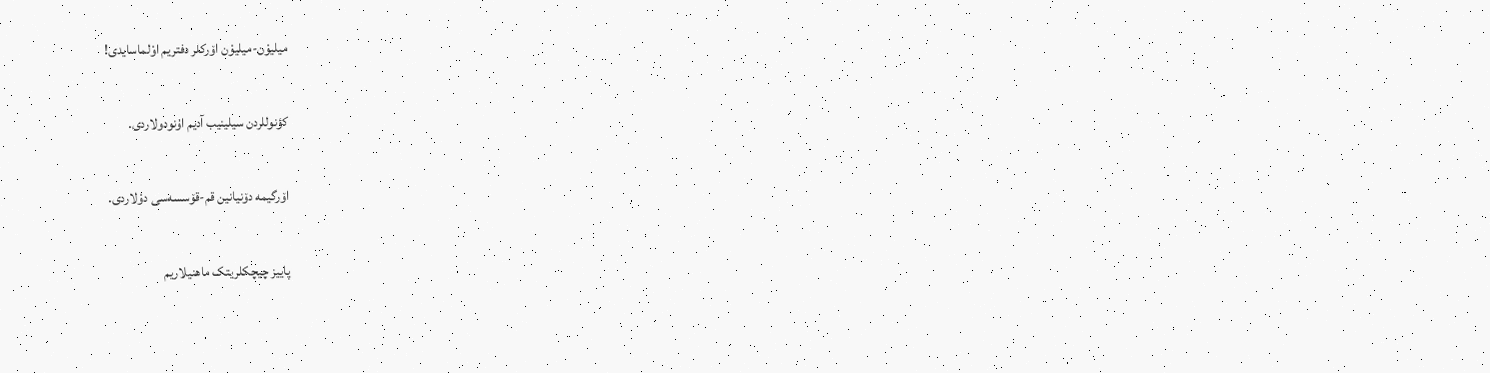میلیوْن-میلیوْن اۆرکلر دفتریم اوْلماسایدی!

کؤنوللردن سیلینیب آدیم اۇنودولاردی.

اۆرگیمه دۆنیانین قم-قۆسسه‌سی دوْلاردی.

پاییز چیچکلریتک ماهنیلاریم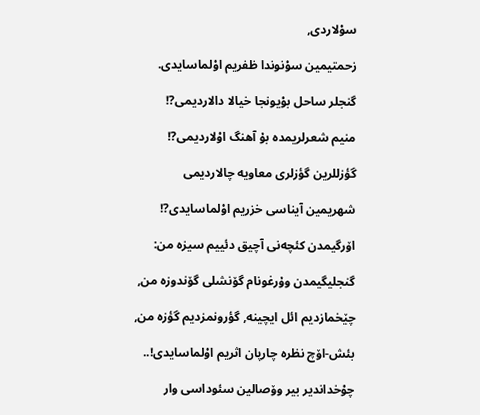سوْلاردی,

زحمتیمین سوْنوندا ظفریم اوْلماسایدی.

گنجلر ساحل بوْیونجا خیالا دالاردیمی?!

منیم شعرلریمده بۇ آهنگ اوْلاردیمی?!

گؤزللرین گؤزلری معاویه‌ چالاردیمی

شهریمین آیناسی خزریم اوْلماسایدی?!

اۆرگیمدن کئچه‌نی آچیق دئییم سیزه من:

گنجلیگیمدن وۇرغونام گۆنشلی گۆندوزه من,

چێخمازدیم ائل ایچینه, گؤرونمزدیم گؤزه من,

بئش-اۆچ نظره چارپان اثریم اوْلماسایدی!..

چوْخداندیر بیر وۆصالین سئوداسی وار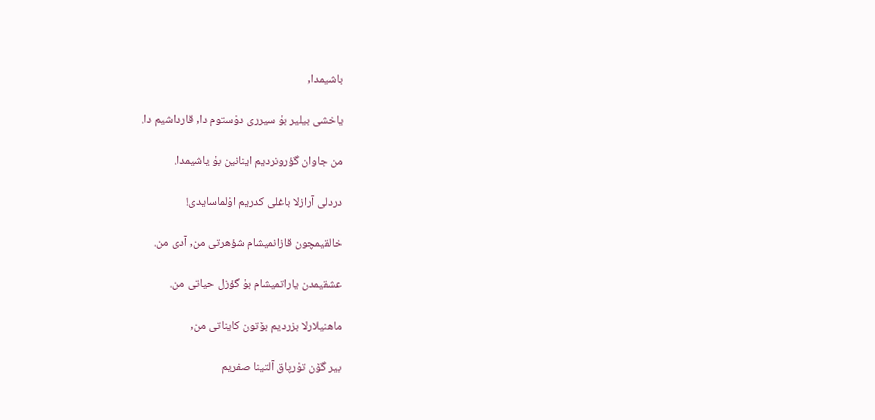باشیمدا,

یاخشی بیلیر بۇ سیرری دوْستوم دا, قارداشیم دا.

من جاوان گؤرونردیم اینانین بۇ یاشیمدا.

دردلی آرازلا باغلی کدریم اوْلماسایدی!

خالقیمچون قازانمیشام شؤهرتی من, آدی من.

عشقیمدن یاراتمیشام بۇ گؤزل حیاتی من.

ماهنیلارلا بزردیم بۆتون کایناتی من,

بیر گۆن توْرپاق آلتینا صفریم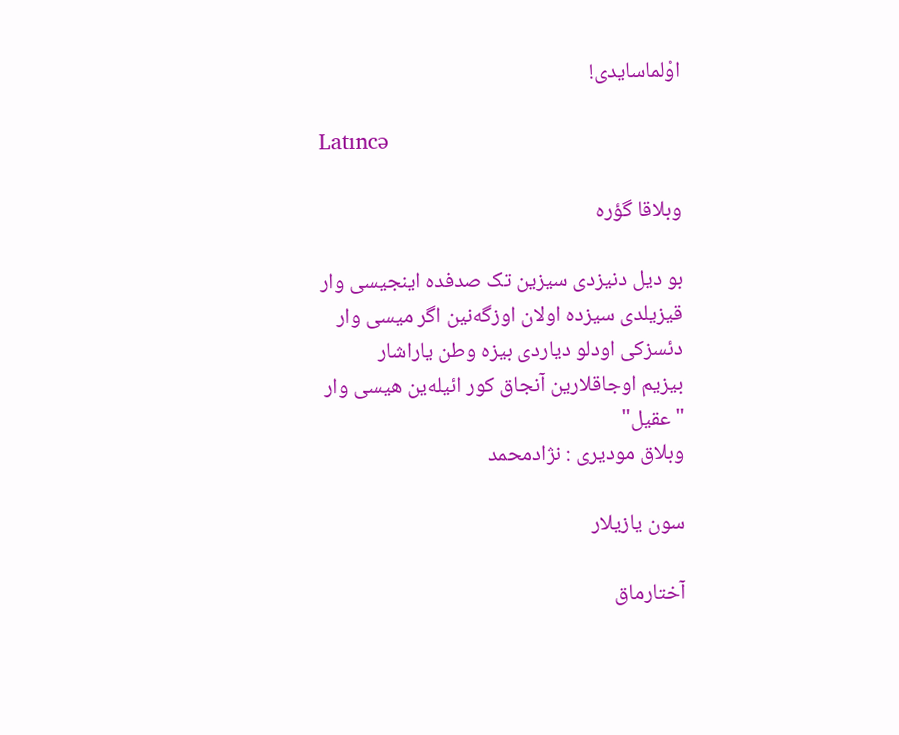اوْلماسایدی!

Latıncə

وبلاقا گؤره

بو دیل دنیزدی سیزین تک صدفده اینجیسی وار
قیزیلدی سیزده اولان اوزگه‌نین اگر میسی وار
دئسزکی اودلو دیاردی بیزه وطن یاراشار
بیزیم اوجاقلارین آنجاق کور ائیله‌ین هیسی وار
"عقیل"
وبلاق مودیری : نژادمحمد

سون یازیلار

آختارماق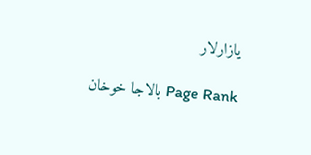یازارلار

Page Rank بالاجا خوخان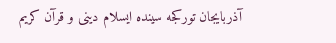آذربایجان تورکجه سینده ایسلام دینی و قرآن کریم